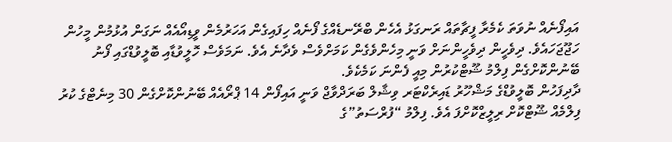އައިފޯނެއް ނުވަތަ ކެމެރާ ފީޗާތައް ރަނގަޅު އެހެން ބްރޭނޑެއްގެ ފޯނެއް ހިފައިގެން އަހަރުމެން ވީޑިއޯއެއް ނަގަން އުޅުމުން މީހުން ހަޖޫޖަހައެވެ. ދިވެހީން ދިވެހީންނަށް ވަނީ މިހެންވެގެން ކަމަށްވެސް ވެދާނެ އެވެ. ނަމަވެސް ހޮލީވުޑާއި ބޮލީވުޑްގައި ފޯނު ބޭނުންކޮށްގެން ފިލްމު ޝޫޓްކުރުން މިއީ ފެންނަ ކަމެކެވެ.
ދާދިފަހުން ބޮލީވުޑްގެ މަޝްހޫރު ޑައިރެކްޓަރ ވިޝާލް ބަރަދްވާޖް ވަނީ އައިފޯން 14 ޕްރޯއެއް ބޭނުންކޮށްގެން 30 މިނެޓްގެ ކުރު ފިލްމެއް ޝޫޓްކޮށް ރިލީޒްކޮށްފަ އެވެ. ފިލްމު “ފުރްސަތު”ގެ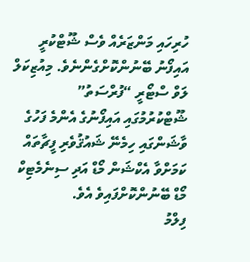ހުރިހައި މަންޒަރެއް ވެސް ޝޫޓްކުރީ އައިފޯނު ބޭނުންކޮށްގެންނެވެ. މިއުޒިކަލް ލަވް ސްޓޯރީ “ފުރްސަތު” ޝޫޓްކުރުމުގައި އައިފޯނުގެ އެންމެ ފަހުގެ ވާޝަންގައި ހިމެނޭ ޝައުޤުވެރި ފީޗާތައް ކަމަށްވާ އެކްޝަން މޯޑް އަދި ސިނެމެޓިކް މޯޑް ބޭނުންކޮށްފައިވެ އެވެ.
ފިލްމު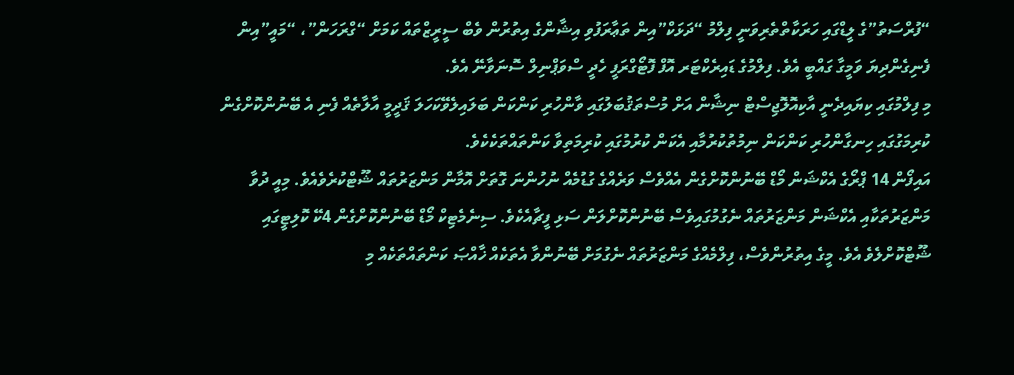“ފުރްސަތު”ގެ ލީޑްގައި ހަރަކާތްތެރިވަނީ ފިލްމު “ދަޅަކް”އިން ތަޢާރަފުވި އިޝާންގެ އިތުރުން ވެބް ސީރީޒްތައް ކަމަށް “ގްރަހަން”، “މައީ”އިން ފެނިގެންދިޔަ ވަމީގާ ގައްބީ އެވެ. ފިލްމުގެ ޑައިރެކްޓަރ އޮފް ފޮޓޯގްރަފީ ހެދީ ސްވަޕްނިލް ސޮނަވާނޭ އެވެ.
މި ފިލްމުގައި ކިޔައިދެނީ އާކިއޮލޮޖިސްޓް ނިޝާން އަށް މުސްތަޤުބަލުގައި ވާންހުރި ކަންކަން ބަލައިލެވޭކަހަލަ ޤަދީމީ އާލާތެއް ފެނި އެ ބޭނުންކޮށްގެން ކުރިމަގުގައި ހިނގާންހުރި ކަންކަން ނިމުތުކުރުމާއި އެކަން ކުރުމުގައި ކުރިމަތިވާ ކަންތައްތަކެކެވެ.
އައިފޯން 14 ޕްރޯގެ އެކްޝަން މޯޑް ބޭނުންކޮށްގެން އެއްވެސް ވަރެއްގެ ގުޑުމެއް ނުހުންނަ ގޮތަށް އޮމާން މަންޒަރުތައް ޝޫޓްކުރެވެއެވެ. މިއީ ދުވާ މަންޒަރުތަކާއި އެކްޝަން މަންޒަރުތައް ނެގުމުގައިވެސް ބޭނުންކޮށްލަން ސަޅި ފީޗާއެކެވެ. ސިނެމެޓިކް މޯޑް ބޭނުންކޮށްގެން 4ކޭ ކޮލިޓީގައި ޝޫޓްކޮށްލެވެ އެވެ. މީގެ އިތުރުންވެސް، ފިލްމެއްގެ މަންޒަރުތައް ނެގުމަށް ބޭނުންވާ އެތަކެއް ޚާއްޞަ ކަންތައްތަކެއް މި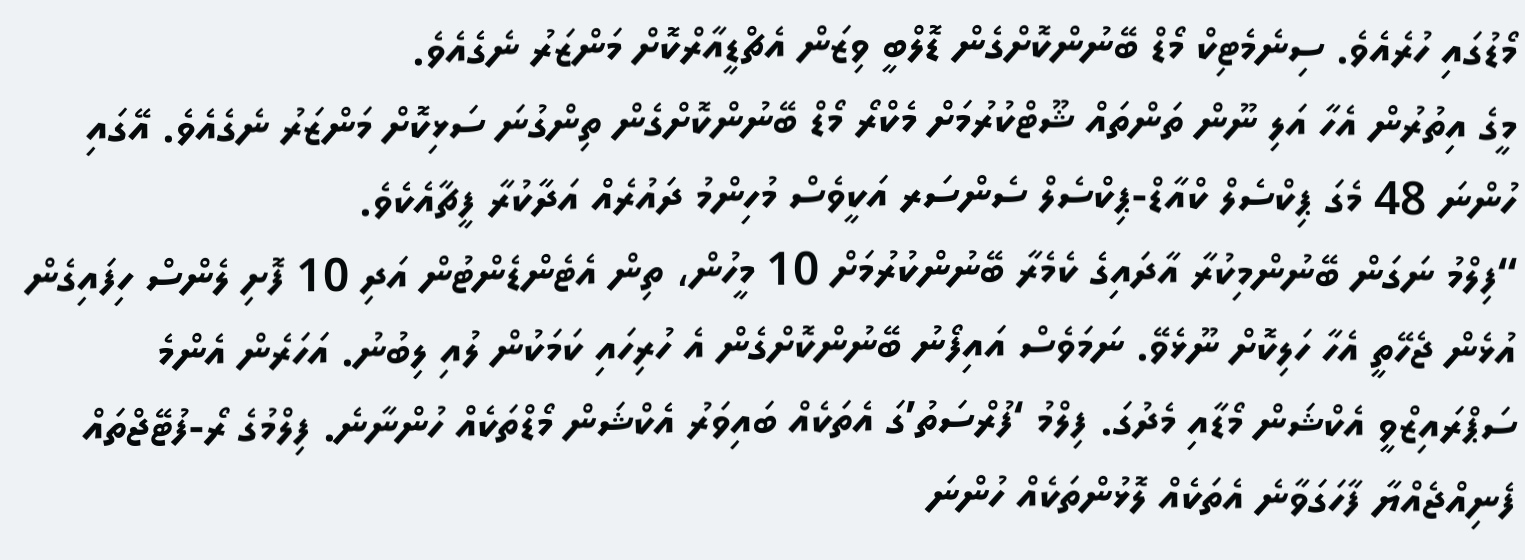މޯޑުގައި ހުރެއެވެ. ސިނެމެޓިކް މޯޑް ބޭނުންކޮށްގެން ޑޮލްބީ ވިޒަން އެޗްޑީއާރްކޮށް މަންޒަރު ނެގެއެވެ.
މީގެ އިތުރުން އެހާ އަލި ނޫން ތަންތައް ޝޫޓްކުރުމަށް މެކްރޯ މޯޑް ބޭނުންކޮށްގެން ތިންގުނަ ސަޅިކޮށް މަންޒަރު ނެގެއެވެ. އޭގައި ހުންނަ 48 މެގަ ޕިކްސެލް ކްއާޑް-ޕިކްސެލް ސެންސަރ އަކީވެސް މުހިންމު ދައުރެއް އަދާކުރާ ފީޗާއެކެވެ.
“ފިލްމު ނަގަން ބޭނުންމިކުރާ އާދައިގެ ކެމެރާ ބޭނުންކުރުމަށް 10 މީހުން، ތިން އެޓެންޑެންޓުން އަދި 10 ފޮށި ލެންސް ހިފައިގެން އުޅެން ޖެހޭތީ އެހާ ހަލިކޮށް ނޫޅެވޭ. ނަމަވެސް އައިފޯނު ބޭނުންކޮށްގެން އެ ހުރިހައި ކަމަކުން ލުއި ލިބުނު. އަހަރެން އެންމެ ސަޕްރައިޒްވީ އެކްޝަން މޯޑާއި މެދުގަ. ފިލްމު ‘ފުރްސަތު’ގަ އެތަކެއް ބައިވަރު އެކްޝަން މޯޑްތަކެއް ހުންނާނެ. ފިލްމުގެ ރޯ-ފުޓޭޖްތައް ފެނިއްޖެއްޔާ ފާހަގަވާނެ އެތަކެއް ލޮޅުންތަކެއް ހުންނަ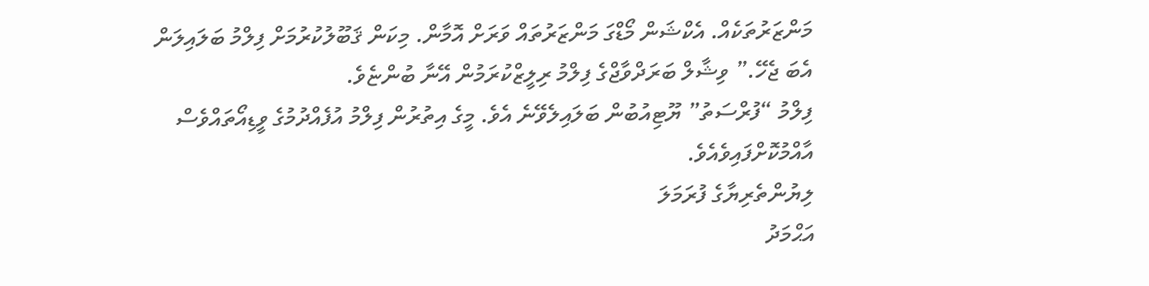މަންޒަރުތަކެއް. އެކްޝަން މޯޑްގަ މަންޒަރުތައް ވަރަށް އޮމާން. މިކަން ޤަބޫލުކުރުމަށް ފިލްމު ބަލައިލަން އެބަ ޖެހޭ.” ވިޝާލް ބަރަދްވާޖްގެ ފިލްމު ރިލީޒްކުރަމުން އޭނާ ބުންޏެވެ.
ފިލްމު “ފުރްސަތު” ޔޫޓިއުބުން ބަލައިލެވޭނެ އެވެ. މީގެ އިތުރުން ފިލްމު އުފެއްދުމުގެ ވީޑިއޯތައްވެސް އާއްމުކޮށްފައިވެއެވެ.
ލިޔުންތެރިޔާގެ ފުރަމަލަ
އަޙްމަދު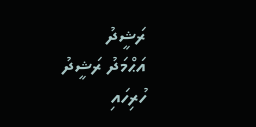ރަޝީދު
އަޙްމަދު ރަޝީދު
ހުރިހައި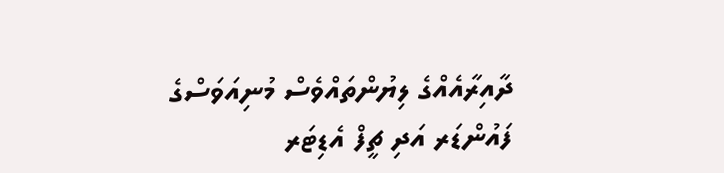ދާއިރާއެއްގެ ލިޔުންތައްވެސް މުނިއަވަސްގެ ފައުންޑަރ އަދި ޗީފް އެޑިޓަރ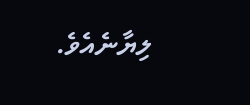ލިޔާނެއެވެ.